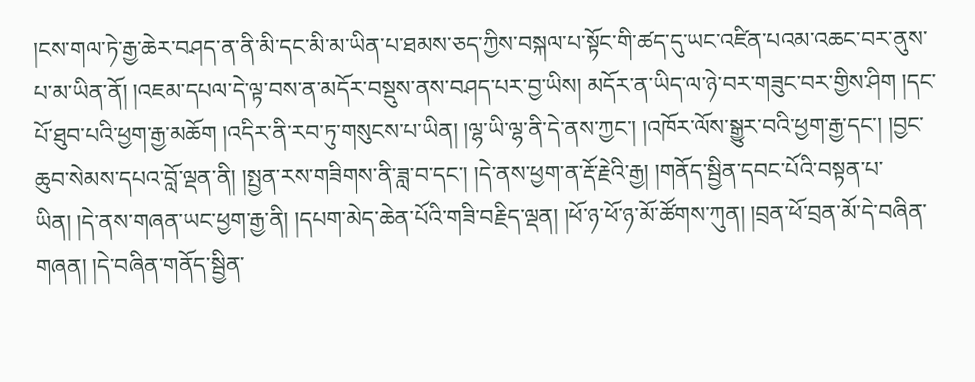།ངས་གལ་ཏེ་རྒྱ་ཆེར་བཤད་ན་ནི་མི་དང་མི་མ་ཡིན་པ་ཐམས་ཅད་ཀྱིས་བསྐལ་པ་སྟོང་གི་ཚད་དུ་ཡང་འཛིན་པའམ་འཆང་བར་ནུས་པ་མ་ཡིན་ནོ། །འཇམ་དཔལ་དེ་ལྟ་བས་ན་མདོར་བསྡུས་ནས་བཤད་པར་བྱ་ཡིས། མདོར་ན་ཡིད་ལ་ཉེ་བར་གཟུང་བར་གྱིས་ཤིག །དང་པོ་ཐུབ་པའི་ཕྱག་རྒྱ་མཆོག །འདིར་ནི་རབ་ཏུ་གསུངས་པ་ཡིན། །ལྷ་ཡི་ལྷ་ནི་དེ་ནས་ཀྱང་། །འཁོར་ལོས་སྒྱུར་བའི་ཕྱག་རྒྱ་དང་། །བྱང་ཆུབ་སེམས་དཔའ་བློ་ལྡན་ནི། །སྤྱན་རས་གཟིགས་ནི་ཟླ་བ་དང་། །དེ་ནས་ཕྱག་ན་རྡོ་རྗེའི་རྒྱ། །གནོད་སྦྱིན་དབང་པོའི་བསྟན་པ་ཡིན། །དེ་ནས་གཞན་ཡང་ཕྱག་རྒྱ་ནི། །དཔག་མེད་ཆེན་པོའི་གཟི་བརྗིད་ལྡན། །ཕོ་ཉ་ཕོ་ཉ་མོ་ཚོགས་ཀུན། །བྲན་ཕོ་བྲན་མོ་དེ་བཞིན་གཞན། །དེ་བཞིན་གནོད་སྦྱིན་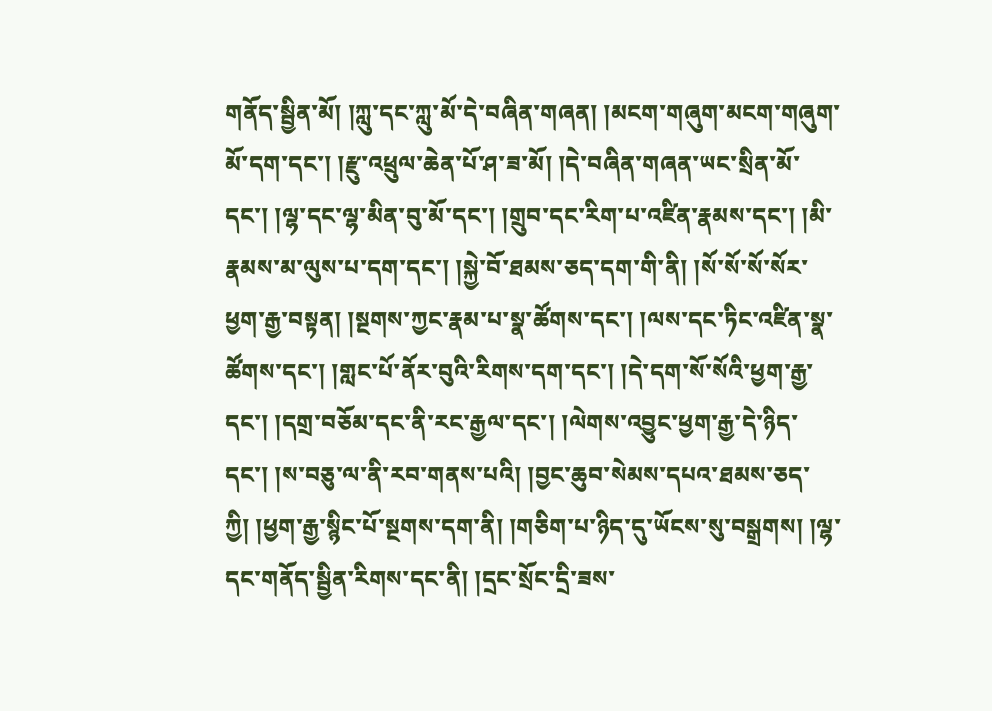གནོད་སྦྱིན་མོ། །ཀླུ་དང་ཀླུ་མོ་དེ་བཞིན་གཞན། །མངག་གཞུག་མངག་གཞུག་མོ་དག་དང་། །རྫུ་འཕྲུལ་ཆེན་པོ་ཤ་ཟ་མོ། །དེ་བཞིན་གཞན་ཡང་སྲིན་མོ་དང་། །ལྷ་དང་ལྷ་མིན་བུ་མོ་དང་། །གྲུབ་དང་རིག་པ་འཛིན་རྣམས་དང་། །མི་རྣམས་མ་ལུས་པ་དག་དང་། །སྐྱེ་བོ་ཐམས་ཅད་དག་གི་ནི། །སོ་སོ་སོ་སོར་ཕྱག་རྒྱ་བསྟན། །སྔགས་ཀྱང་རྣམ་པ་སྣ་ཚོགས་དང་། །ལས་དང་ཏིང་འཛིན་སྣ་ཚོགས་དང་། །གླང་པོ་ནོར་བུའི་རིགས་དག་དང་། །དེ་དག་སོ་སོའི་ཕྱག་རྒྱ་དང་། །དགྲ་བཅོམ་དང་ནི་རང་རྒྱལ་དང་། །ལེགས་འབྱུང་ཕྱག་རྒྱ་དེ་ཉིད་དང་། །ས་བཅུ་ལ་ནི་རབ་གནས་པའི། །བྱང་ཆུབ་སེམས་དཔའ་ཐམས་ཅད་ཀྱི། །ཕྱག་རྒྱ་སྙིང་པོ་སྔགས་དག་ནི། །གཅིག་པ་ཉིད་དུ་ཡོངས་སུ་བསྒྲགས། །ལྷ་དང་གནོད་སྦྱིན་རིགས་དང་ནི། །དྲང་སྲོང་དྲི་ཟས་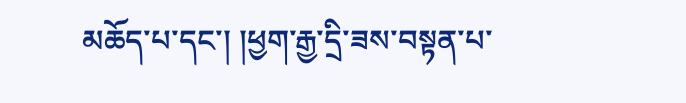མཆོད་པ་དང་། །ཕྱག་རྒྱ་དྲི་ཟས་བསྟན་པ་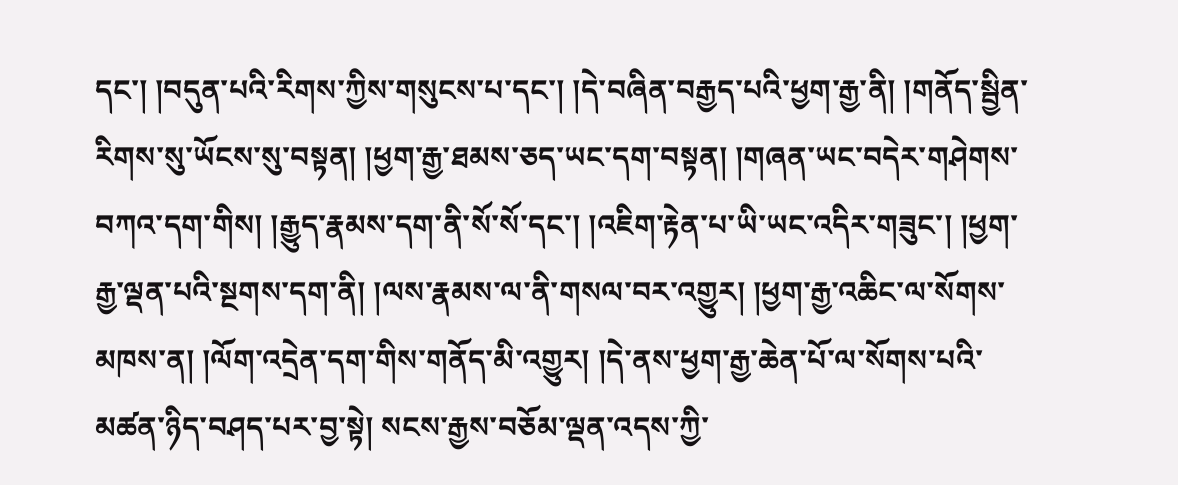དང་། །བདུན་པའི་རིགས་ཀྱིས་གསུངས་པ་དང་། །དེ་བཞིན་བརྒྱད་པའི་ཕྱག་རྒྱ་ནི། །གནོད་སྦྱིན་རིགས་སུ་ཡོངས་སུ་བསྟན། །ཕྱག་རྒྱ་ཐམས་ཅད་ཡང་དག་བསྟན། །གཞན་ཡང་བདེར་གཤེགས་བཀའ་དག་གིས། །རྒྱུད་རྣམས་དག་ནི་སོ་སོ་དང་། །འཇིག་རྟེན་པ་ཡི་ཡང་འདིར་གཟུང་། །ཕྱག་རྒྱ་ལྡན་པའི་སྔགས་དག་ནི། །ལས་རྣམས་ལ་ནི་གསལ་བར་འགྱུར། །ཕྱག་རྒྱ་འཆིང་ལ་སོགས་མཁས་ན། །ལོག་འདྲེན་དག་གིས་གནོད་མི་འགྱུར། །དེ་ནས་ཕྱག་རྒྱ་ཆེན་པོ་ལ་སོགས་པའི་མཚན་ཉིད་བཤད་པར་བྱ་སྟེ། སངས་རྒྱས་བཅོམ་ལྡན་འདས་ཀྱི་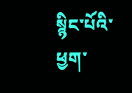སྙིང་པོའི་ཕྱག་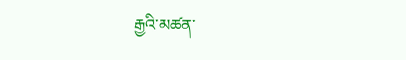རྒྱའི་མཚན་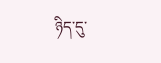ཉིད་དུ་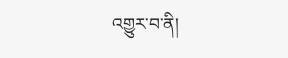འགྱུར་བ་ནི།